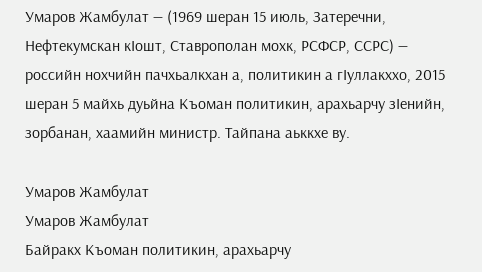Умаров Жамбулат — (1969 шеран 15 июль, Затеречни, Нефтекумскан кӀошт, Ставрополан мохк, РСФСР, ССРС) — российн нохчийн пачхьалкхан а, политикин а гӀуллакххо, 2015 шеран 5 майхь дуьйна Къоман политикин, арахьарчу зIенийн, зорбанан, хаамийн министр. Тайпана аьккхе ву.

Умаров Жамбулат
Умаров Жамбулат
Байракх Къоман политикин, арахьарчу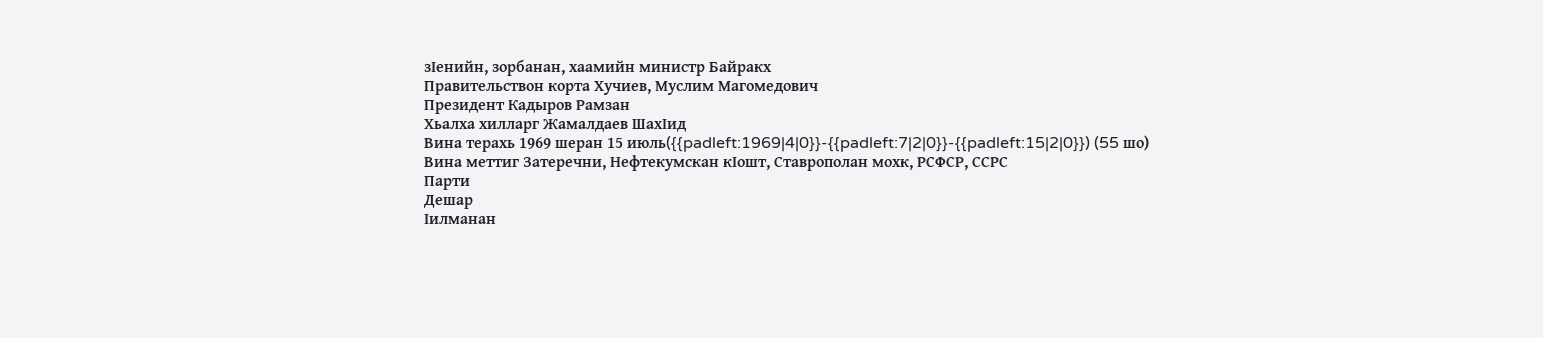зIенийн, зорбанан, хаамийн министр Байракх
Правительствон корта Хучиев, Муслим Магомедович
Президент Кадыров Рамзан
Хьалха хилларг Жамалдаев ШахӀид
Вина терахь 1969 шеран 15 июль({{padleft:1969|4|0}}-{{padleft:7|2|0}}-{{padleft:15|2|0}}) (55 шо)
Вина меттиг Затеречни, Нефтекумскан кӀошт, Ставрополан мохк, РСФСР, ССРС
Парти
Дешар
Ӏилманан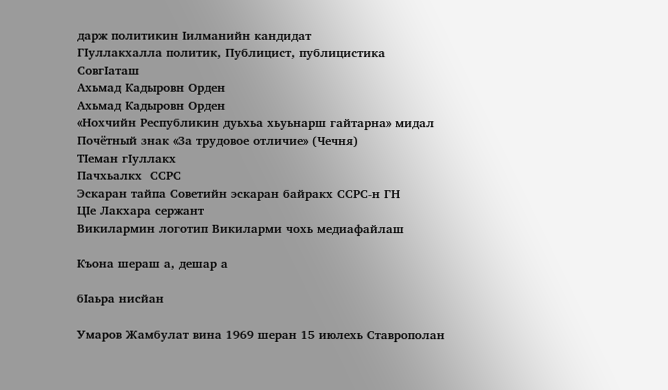дарж политикин Ӏилманийн кандидат
ГӀуллакхалла политик, Публицист, публицистика
СовгӀаташ
Ахьмад Кадыровн Орден
Ахьмад Кадыровн Орден
«Нохчийн Республикин дуьхьа хьуьнарш гайтарна» мидал Почётный знак «За трудовое отличие» (Чечня)
ТӀеман гӀуллакх
Пачхьалкх  ССРС
Эскаран тайпа Советийн эскаран байракх ССРС-н ГН
ЦӀе Лакхара сержант
Викилармин логотип Викиларми чохь медиафайлаш

Къона шераш а, дешар а

бӀаьра нисйан

Умаров Жамбулат вина 1969 шеран 15 июлехь Ставрополан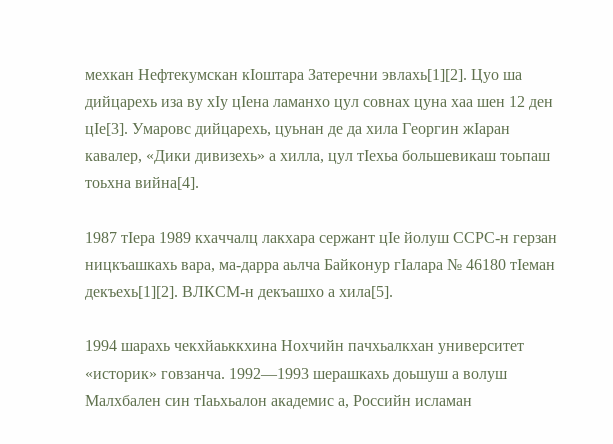мехкан Нефтекумскан кӀоштара Затеречни эвлахь[1][2]. Цуо ша дийцарехь иза ву xӀy цӀена ламанхо цул совнах цуна хаа шен 12 ден цӀе[3]. Умаровс дийцарехь, цуьнан де да хила Георгин жӀаран кавалер, «Дики дивизехь» а хилла, цул тӀехьа большевикаш тоьпаш тоьхна вийна[4].

1987 тӀера 1989 кхаччалц лакхара сержант цӀе йолуш ССРС-н герзан ницкъашкахь вара, ма-дарра аьлча Байконур гӀалара № 46180 тӀеман декъехь[1][2]. ВЛКСМ-н декъашхо а хила[5].

1994 шарахь чекхйаьккхина Нохчийн пачхьалкхан университет «историк» говзанча. 1992—1993 шерашкахь доьшуш а волуш Малхбален син тӀаьхьалон академис а, Российн исламан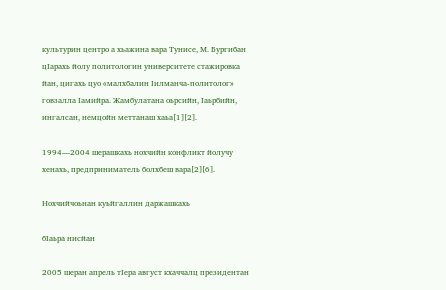культурин центро а хьажина вара Тунисе, М. Бургибан цӀарахь йолу политологин университете стажировка йан, цигахь цуо «малхбалин Ӏилманча-политолог» говзалла Ӏамийра. Жамбулатана оьрсийн, Ӏаьрбийн, ингалсан, немцойн меттанаш хаьа[1][2].

1994—2004 шерашкахь нохчийн конфликт йолучу хенахь, предприниматель болхбеш вара[2][6].

Нохчийчоьнан куьйгаллин даржашкахь

бӀаьра нисйан

2005 шеран апрель тӀера август кхаччалц президентан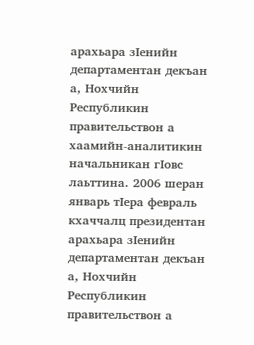арахьара зIенийн департаментан декъан а, Нохчийн Республикин правительствон а хаамийн-аналитикин начальникан гӀовс лаьттина. 2006 шеран январь тӀера февраль кхаччалц президентан арахьара зIенийн департаментан декъан а, Нохчийн Республикин правительствон а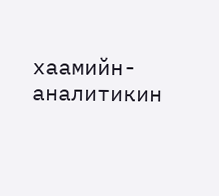хаамийн-аналитикин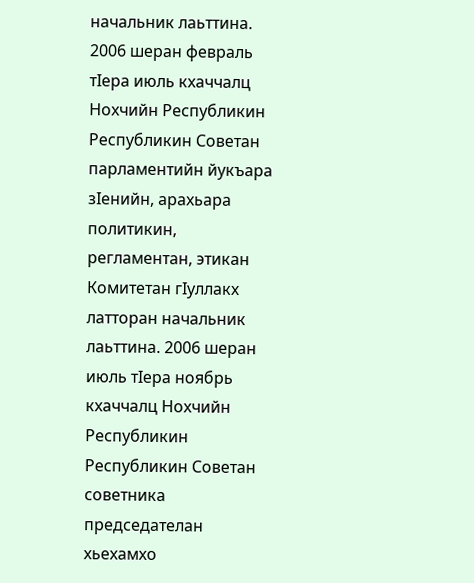начальник лаьттина. 2006 шеран февраль тӀера июль кхаччалц Нохчийн Республикин Республикин Советан парламентийн йукъара зӀенийн, арахьара политикин, регламентан, этикан Комитетан гӀуллакх латторан начальник лаьттина. 2006 шеран июль тӀера ноябрь кхаччалц Нохчийн Республикин Республикин Советан советника председателан хьехамхо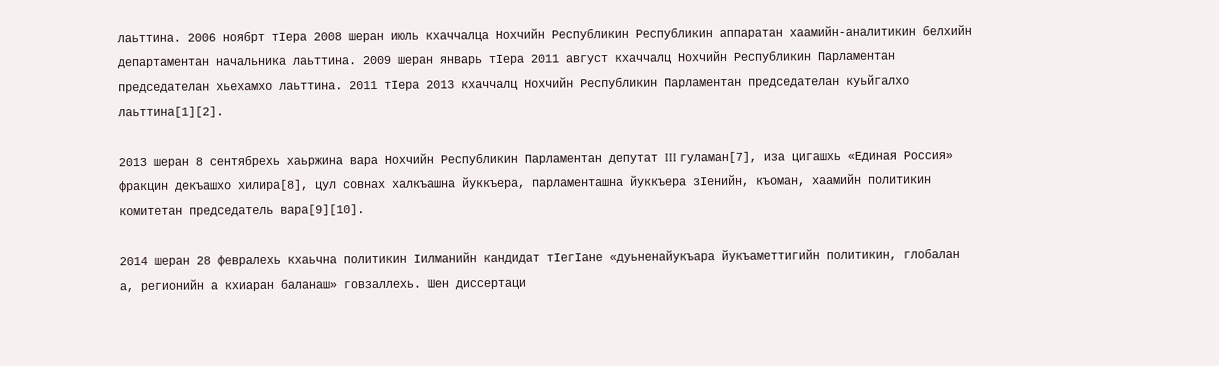лаьттина. 2006 ноябрт тӀера 2008 шеран июль кхаччалца Нохчийн Республикин Республикин аппаратан хаамийн-аналитикин белхийн департаментан начальника лаьттина. 2009 шеран январь тӀера 2011 август кхаччалц Нохчийн Республикин Парламентан председателан хьехамхо лаьттина. 2011 тӀера 2013 кхаччалц Нохчийн Республикин Парламентан председателан куьйгалхо лаьттина[1][2].

2013 шеран 8 сентябрехь хаьржина вара Нохчийн Республикин Парламентан депутат III гуламан[7], иза цигашхь «Единая Россия» фракцин декъашхо хилира[8], цул совнах халкъашна йуккъера, парламенташна йуккъера зӀенийн, къоман, хаамийн политикин комитетан председатель вара[9][10].

2014 шеран 28 февралехь кхаьчна политикин Ӏилманийн кандидат тӀегӀане «дуьненайукъара йукъаметтигийн политикин, глобалан а, регионийн а кхиаран баланаш» говзаллехь. Шен диссертаци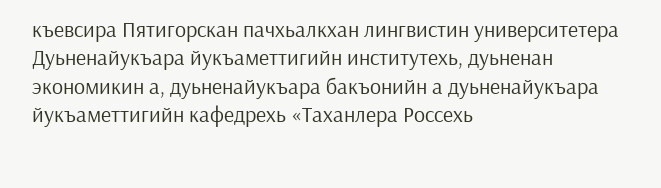къевсира Пятигорскан пачхьалкхан лингвистин университетера Дуьненайукъара йукъаметтигийн институтехь, дуьненан экономикин а, дуьненайукъара бакъонийн а дуьненайукъара йукъаметтигийн кафедрехь «Таханлера Россехь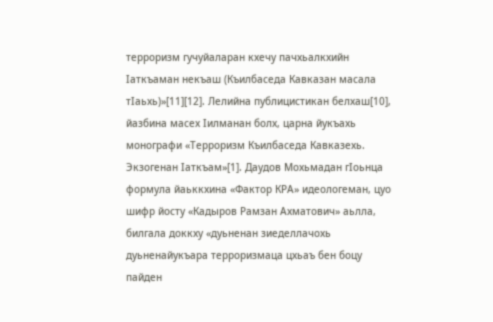терроризм гучуйаларан кхечу пачхьалкхийн Ӏаткъаман некъаш (Къилбаседа Кавказан масала тӀаьхь)»[11][12]. Лелийна публицистикан белхаш[10], йазбина масех Ӏилманан болх, царна йукъахь монографи «Терроризм Къилбаседа Кавказехь. Экзогенан Ӏаткъам»[1]. Даудов Мохьмадан гӀоьнца формула йаьккхина «Фактор КРА» идеологеман, цуо шифр йосту «Кадыров Рамзан Ахматович» аьлла, билгала доккху «дуьненан зиеделлачохь дуьненайукъара терроризмаца цхьаъ бен боцу пайден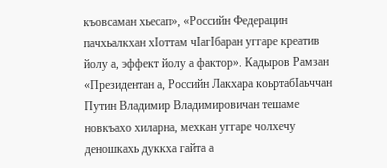къовсаман хьесап», «Российн Федерацин пачхьалкхан хӀоттам чӀагӀбаран уггаре креатив йолу а, эффект йолу а фактор». Кадыров Рамзан «Президентан а, Российн Лакхара коьртабӀаьччан Путин Владимир Владимировичан тешаме новкъахо хиларна, мехкан уггаре чолхечу деношкахь дуккха гайта а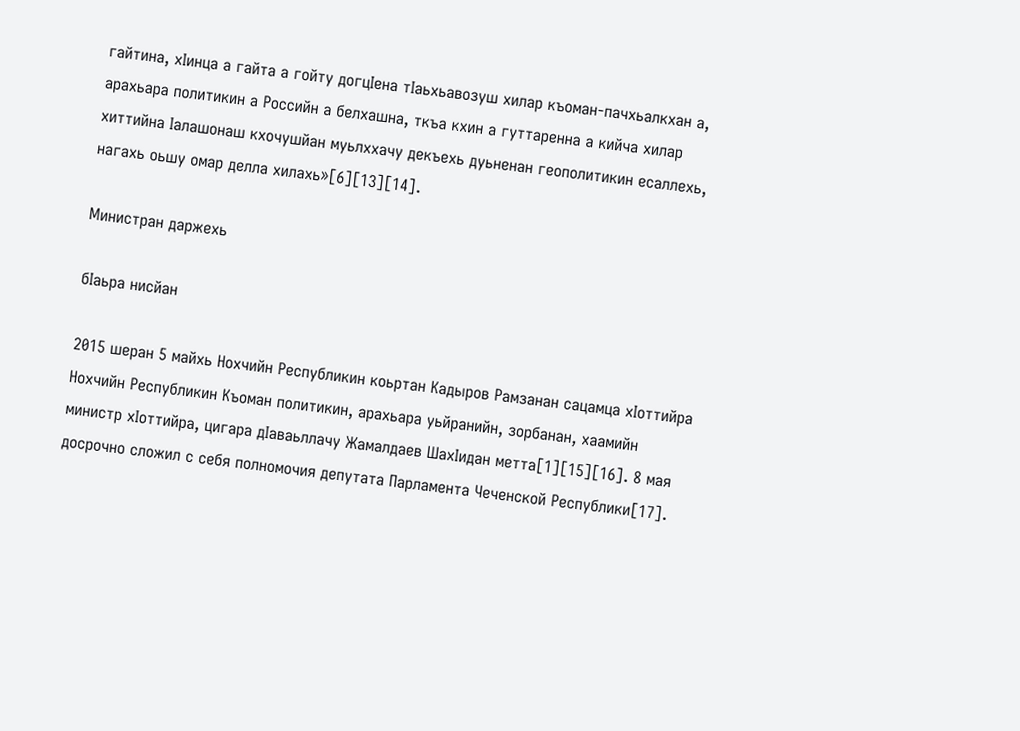гайтина, хӀинца а гайта а гойту догцӀена тӀаьхьавозуш хилар къоман-пачхьалкхан а, арахьара политикин а Российн а белхашна, ткъа кхин а гуттаренна а кийча хилар хиттийна Ӏалашонаш кхочушйан муьлххачу декъехь дуьненан геополитикин есаллехь, нагахь оьшу омар делла хилахь»[6][13][14].

Министран даржехь

бӀаьра нисйан

2015 шеран 5 майхь Нохчийн Республикин коьртан Кадыров Рамзанан сацамца хӀоттийра Нохчийн Республикин Къоман политикин, арахьара уьйранийн, зорбанан, хаамийн министр хӀоттийра, цигара дӀаваьллачу Жамалдаев ШахӀидан метта[1][15][16]. 8 мая досрочно сложил с себя полномочия депутата Парламента Чеченской Республики[17].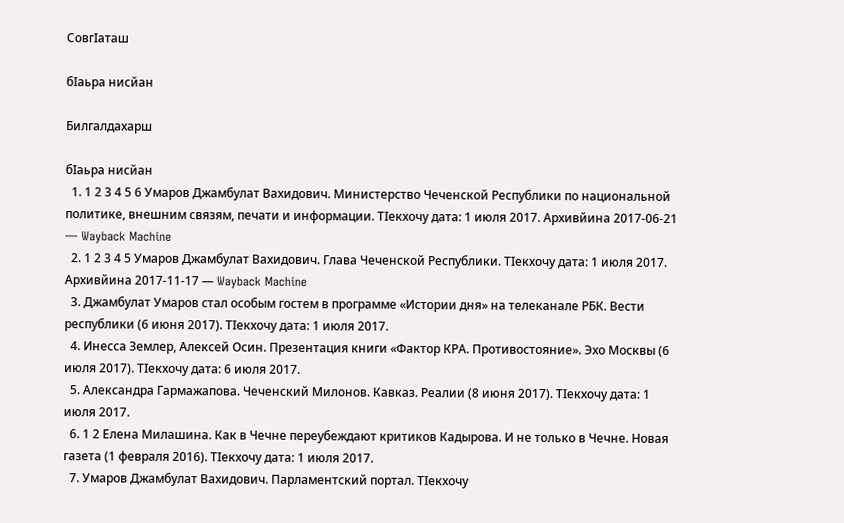СовгӀаташ

бӀаьра нисйан

Билгалдахарш

бӀаьра нисйан
  1. 1 2 3 4 5 6 Умаров Джамбулат Вахидович. Министерство Чеченской Республики по национальной политике, внешним связям, печати и информации. ТӀекхочу дата: 1 июля 2017. Архивйина 2017-06-21 — Wayback Machine
  2. 1 2 3 4 5 Умаров Джамбулат Вахидович. Глава Чеченской Республики. ТӀекхочу дата: 1 июля 2017. Архивйина 2017-11-17 — Wayback Machine
  3. Джамбулат Умаров стал особым гостем в программе «Истории дня» на телеканале РБК. Вести республики (6 июня 2017). ТӀекхочу дата: 1 июля 2017.
  4. Инесса Землер, Алексей Осин. Презентация книги «Фактор КРА. Противостояние». Эхо Москвы (6 июля 2017). ТӀекхочу дата: 6 июля 2017.
  5. Александра Гармажапова. Чеченский Милонов. Кавказ. Реалии (8 июня 2017). ТӀекхочу дата: 1 июля 2017.
  6. 1 2 Елена Милашина. Как в Чечне переубеждают критиков Кадырова. И не только в Чечне. Новая газета (1 февраля 2016). ТӀекхочу дата: 1 июля 2017.
  7. Умаров Джамбулат Вахидович. Парламентский портал. ТӀекхочу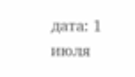дата: 1 июля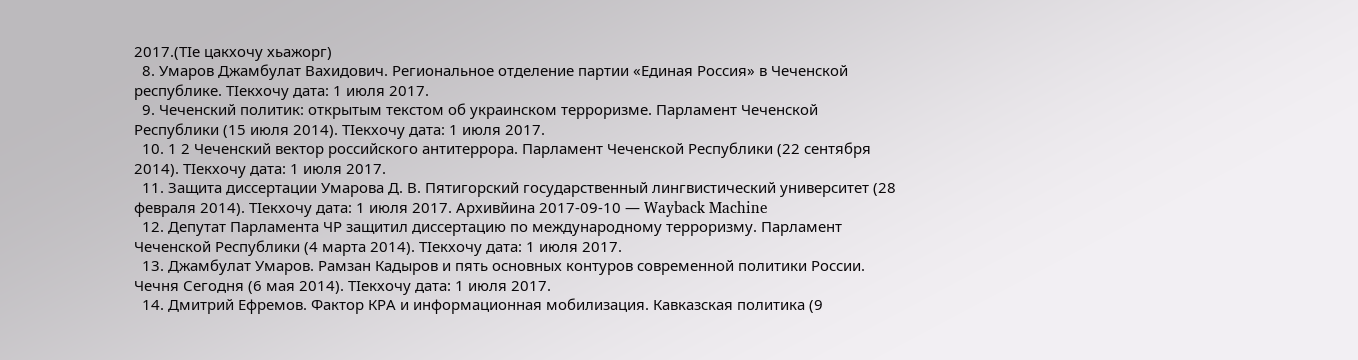2017.(ТӀе цакхочу хьажорг)
  8. Умаров Джамбулат Вахидович. Региональное отделение партии «Единая Россия» в Чеченской республике. ТӀекхочу дата: 1 июля 2017.
  9. Чеченский политик: открытым текстом об украинском терроризме. Парламент Чеченской Республики (15 июля 2014). ТӀекхочу дата: 1 июля 2017.
  10. 1 2 Чеченский вектор российского антитеррора. Парламент Чеченской Республики (22 сентября 2014). ТӀекхочу дата: 1 июля 2017.
  11. Защита диссертации Умарова Д. В. Пятигорский государственный лингвистический университет (28 февраля 2014). ТӀекхочу дата: 1 июля 2017. Архивйина 2017-09-10 — Wayback Machine
  12. Депутат Парламента ЧР защитил диссертацию по международному терроризму. Парламент Чеченской Республики (4 марта 2014). ТӀекхочу дата: 1 июля 2017.
  13. Джамбулат Умаров. Рамзан Кадыров и пять основных контуров современной политики России. Чечня Сегодня (6 мая 2014). ТӀекхочу дата: 1 июля 2017.
  14. Дмитрий Ефремов. Фактор КРА и информационная мобилизация. Кавказская политика (9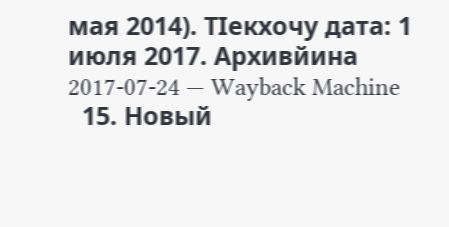мая 2014). ТӀекхочу дата: 1 июля 2017. Архивйина 2017-07-24 — Wayback Machine
  15. Новый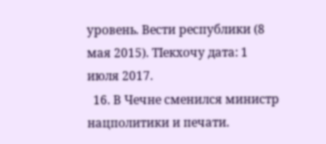уровень. Вести республики (8 мая 2015). ТӀекхочу дата: 1 июля 2017.
  16. В Чечне сменился министр нацполитики и печати.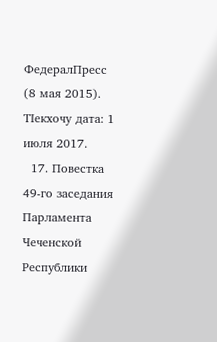ФедералПресс (8 мая 2015). ТӀекхочу дата: 1 июля 2017.
  17. Повестка 49-го заседания Парламента Чеченской Республики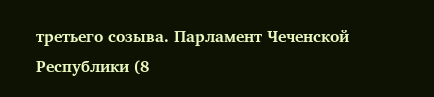третьего созыва. Парламент Чеченской Республики (8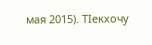мая 2015). ТӀекхочу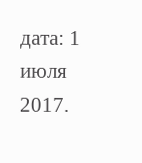дата: 1 июля 2017.